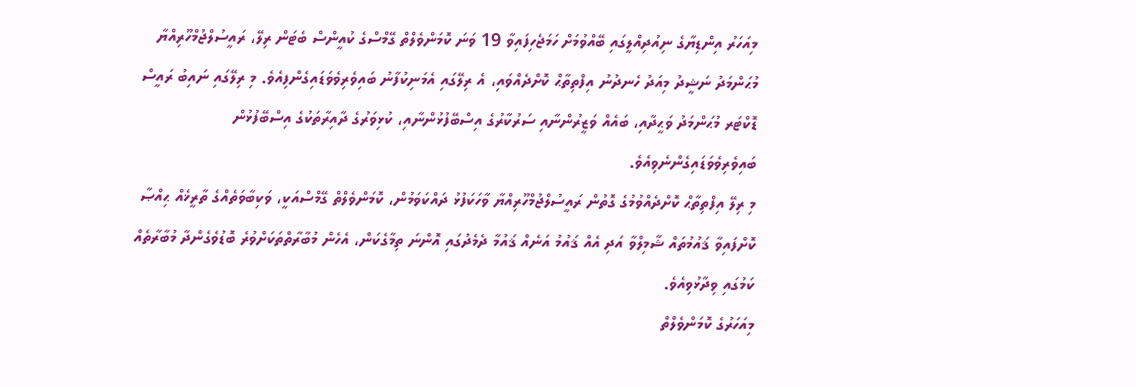މިއަހަރު އިންޑިޔާގެ ނިއުދިއްލީގައި ބޭއްވުމަށް ހަމަޖެހިފައިވާ 19 ވަނަ ކޮމަންވެލްތް ގޭމްސްގެ ކުއީންސް ބެޓަން ރިލޭ، ރައީސުލްޖުމްހޫރިއްޔާ މުޙަންމަދު ނަޝީދު މިއަދު ހެނދުނު އިފްތިތާޙް ކޮށްދެއްވައި، އެ ރިލޭގައި އެމަނިކުފާނު ބައިވެރިވެވަޑައިގެންފިއެވެ. މި ރިލޭގައި ނައިބު ރައީސް ޑޮކްޓަރ މުޙަންމަދު ވަޙީދާއި، ބައެއް ވަޒީރުންނާއި ސަރުކާރުގެ އިސްބޭފުޅުންނާއި، ކުޅިވަރުގެ ދާއިރާތަކުގެ އިސްބޭފުޅުން ބައިވެރިވެވަޑައިގެންނެވިއެވެ.
މި ރިލޭ އިފްތިތާޙް ކޮށްދެއްވުމުގެ ގޮތުން ރައީސުލްޖުމްހޫރިއްޔާ ވާހަކަފުޅު ދައްކަވަމުން، ކޮމަންވެލްތް ގޭމްސްއަކީ، ވަކިބާވަތެއްގެ ތާރީޚެއް ޙިއްޞާ ކޮށްފައިވާ ޤައުމުތައް ޝާމިލްވާ އަދި އެއް ޤައުމު އަނެއް ޤައުމާ ދެމެދުގައި އޮންނަ ތިމާގެކަން، އެހެން މުބާރާތްތަކަށްވުރެ ބޮޑުވެގެންދާ މުބާރާތެއް ކަމުގައި ވިދާޅުވިއެވެ.
މިއަހަރުގެ ކޮމަންވެލްތް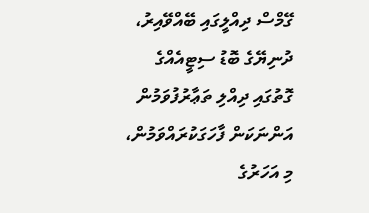ގޭމްސް ދިއްލީގައި ބޭއްވޭއިރު، ދުނިޔޭގެ ބޮޑު ސިޓީއެއްގެ ގޮތުގައި ދިއްލި ތަޢާރުފުވަމުން އަންނަކަން ފާހަގަކުރައްވަމުން، މި އަހަރުގެ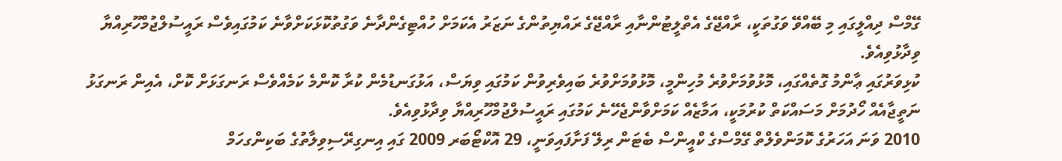ގޭމްސް ދިއްލީގައި މި ބޭއްވޭ ވަގުތަކީ، ރާއްޖޭގެ އެތްލީޓުންނާއި ރާއްޖޭގެ ރައްޔިތުންގެ ނަޒަރު އެކަމަށް ހުއްޓިގެންދާނެ ވަގުތުކޮޅަކަށްވާނެ ކަމުގައިވެސް ރައީސުލްޖުމްހޫރިއްޔާ ވިދާޅުވިއެވެ.
ކުޅިވަރުގައި ޢާންމު ގޮތެއްގައި، މޮޅުވުމަށްވުރެ މުހިންމީ، މޮޅުވުމަށްވުރެ ބައިވެރިވުން ކަމުގައި ވިޔަސް، އަޅުގަނޑުމެން ކުރާ ކޮންމެ ކަމެއްވެސް ރަނގަޅަށް ކޮށް، އެއިން ރަނގަޅު ނަތީޖާއެއް ހޯދުމަށް މަސައްކަތް ކުރުމަކީ، އަމާޒެއް ކަމަށްވާންޖެހޭނެ ކަމުގައި ރައީސުލްޖުމްހޫރިއްޔާ ވިދާޅުވިއެވެ.
2010 ވަނަ އަހަރުގެ ކޮމަންވެލްތް ގޭމްސްގެ ކްއީންސް ބެޓަން ރިލޭ ފަށާފައިވަނީ، 29 އޮކްޓޯބަރ 2009 ގައި އިނގިރޭސިވިލާތުގެ ބަކިންގހަމް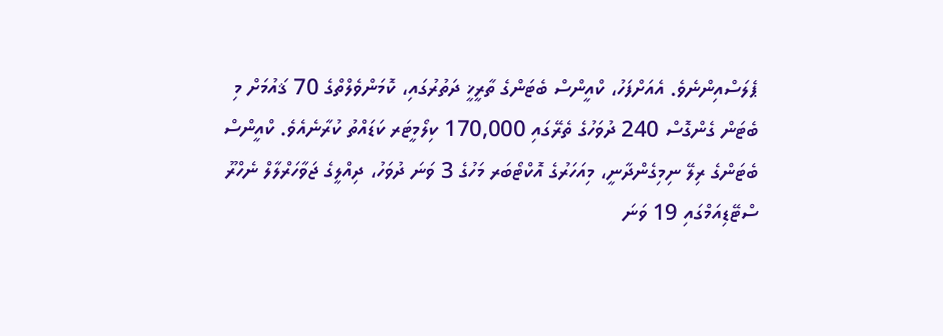ޕެލަސްއިންނެވެ. އެއަށްފަހު، ކްއީންސް ބެޓަންގެ ތާރީޚީ ދަތުރުގައި، ކޮމަންވެލްތްގެ 70 ޤައުމަށް މި ބެޓަން ގެންގޮސް 240 ދުވަހުގެ ތެރޭގައި 170,000 ކިލޯމީޓަރ ކަޑައްތު ކުރާނެއެވެ. ކްއީންސް ބެޓަންގެ ރިލޭ ނިމިގެންދާނީ، މިއަހަރުގެ އޮކްޓޯބަރ މަހުގެ 3 ވަނަ ދުވަހު، ދިއްލީގެ ޖަވާހަރްލާލް ނެހްރޫ ސްޓޭޑިއަމްގައި 19 ވަނަ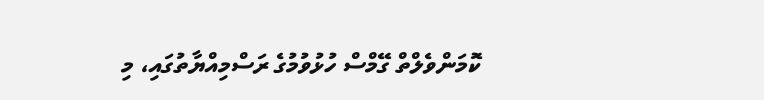ކޮމަންވެލްތް ގޭމްސް ހުޅުވުމުގެ ރަސްމިއްޔާތުގައި، މި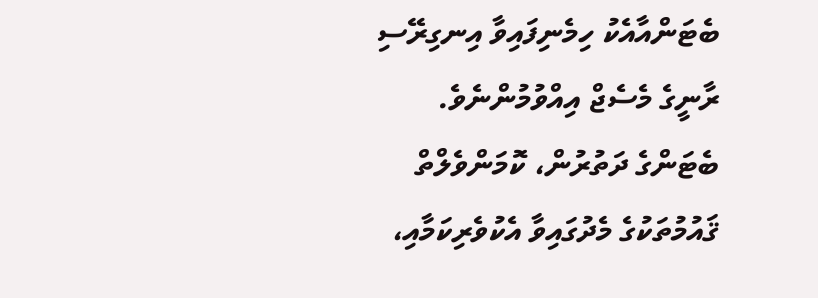ބެޓަންއާއެކު ހިމެނިފައިވާ އިނގިރޭސި ރާނީގެ މެސެޖް އިއްވުމުންނެވެ.
ބެޓަންގެ ދަތުރުން، ކޮމަންވެލްތް ޤައުމުތަކުގެ މެދުގައިވާ އެކުވެރިކަމާއި،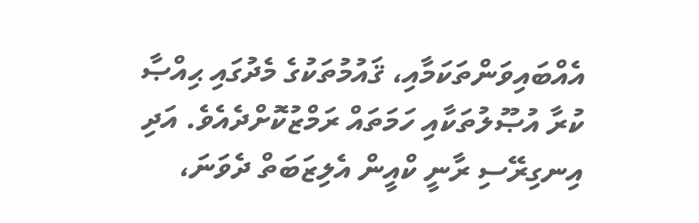އެއްބައިވަންތަކަމާއި، ޤައުމުތަކުގެ މެދުގައި ޙިއްޞާ ކުރާ އުޞޫލުތަކާއި ހަމަތައް ރަމްޒުކޮށްދެއެވެ. އަދި އިނގިރޭސި ރާނީ ކްއީން އެލިޒަބަތް ދެވަނަ،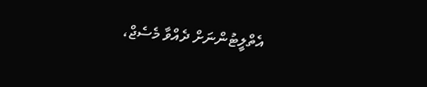އެތްލީޓުންނަށް ދެއްވާ މެސެޖް،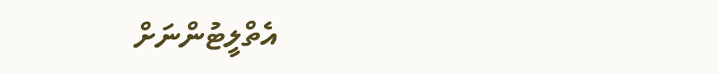އެތްލީޓުންނަށް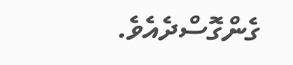ގެންގޮސްދެއެވެ.